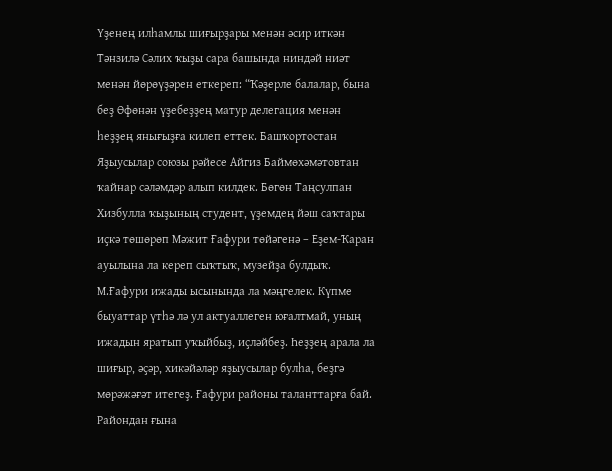Үҙенең илһамлы шиғырҙары менән әсир иткән Тәнзилә Сәлих ҡыҙы сара башында ниндәй ниәт менән йөрөүҙәрен еткереп: “Ҡәҙерле балалар, бына беҙ Өфөнән үҙебеҙҙең матур делегация менән һеҙҙең янығыҙға килеп еттек. Башҡортостан Яҙыусылар союзы рәйесе Айгиз Баймөхәмәтовтан ҡайнар сәләмдәр алып килдек. Бөгөн Таңсулпан Хизбулла ҡыҙының студент, үҙемдең йәш саҡтары иҫкә төшөрөп Мәжит Ғафури төйәгенә – Еҙем-Ҡаран ауылына ла кереп сыҡтыҡ, музейҙа булдыҡ. М.Ғафури ижады ысынында ла мәңгелек. Күпме быуаттар үтһә лә ул актуаллеген юғалтмай, уның ижадын яратып уҡыйбыҙ, иҫләйбеҙ. Һеҙҙең арала ла шиғыр, әҫәр, хикәйәләр яҙыусылар булһа, беҙгә мөрәжәғәт итегеҙ. Ғафури районы таланттарға бай. Райондан ғына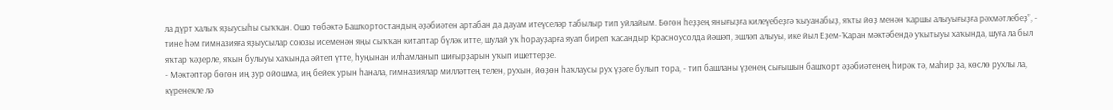ла дүрт халыҡ яҙыусыһы сыҡҡан. Ошо төбәктә Башҡортостандың әҙәбиәтен артабан да дауам итеүселәр табылыр тип уйлайым. Бөгөн һеҙҙең янығыҙға килеүебеҙгә ҡыуанабыҙ, яҡты йөҙ менән ҡаршы алыуығыҙға рәхмәтлебеҙ”, - тине һәм гимназияға яҙыусылар союзы исеменән яңы сыҡҡан китаптар бүләк итте, шулай уҡ һорауҙарға яуап биреп ҡасандыр Красноусолда йәшәп, эшләп алыуы, ике йыл Еҙем-Ҡаран мәктәбендә уҡытыуы хаҡында, шуға ла был яҡтар ҡәҙерле, яҡын булыуы хаҡында әйтеп үтте, һуңынан илһамланып шиғырҙарын уҡып ишеттерҙе.
- Мәктәптәр бөгөн иң ҙур ойошма, иң бейек урын һанала, гимназиялар милләттең телен, рухын, йөҙөн һаҡлаусы рух үҙәге булып тора, - тип башланы үҙенең сығышын башҡорт әҙәбиәтенең һирәк тә, маһир ҙа, көслө рухлы ла, күренекле лә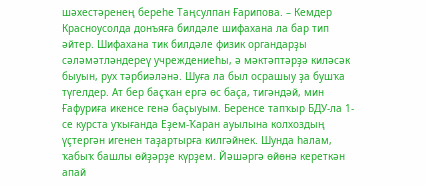шәхестәренең береһе Таңсулпан Ғарипова. – Кемдер Красноусолда донъяға билдәле шифахана ла бар тип әйтер. Шифахана тик билдәле физик органдарҙы сәләмәтләндереү учреждениеһы, ә мәктәптәрҙә киләсәк быуын, рух тәрбиәләнә. Шуға ла был осрашыу ҙа бушҡа түгелдер. Ат бер баҫҡан ергә өс баҫа, тигәндәй, мин Ғафуриға икенсе генә баҫыуым. Беренсе тапҡыр БДУ-ла 1-се курста уҡығанда Еҙем-Ҡаран ауылына колхоздың үҫтергән игенен таҙартырға килгәйнек. Шунда һалам, ҡабыҡ башлы өйҙәрҙе күрҙем. Йәшәргә өйөнә кереткән апай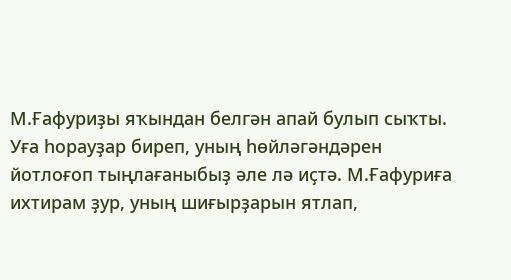М.Ғафуриҙы яҡындан белгән апай булып сыҡты. Уға һорауҙар биреп, уның һөйләгәндәрен йотлоғоп тыңлағаныбыҙ әле лә иҫтә. М.Ғафуриға ихтирам ҙур, уның шиғырҙарын ятлап,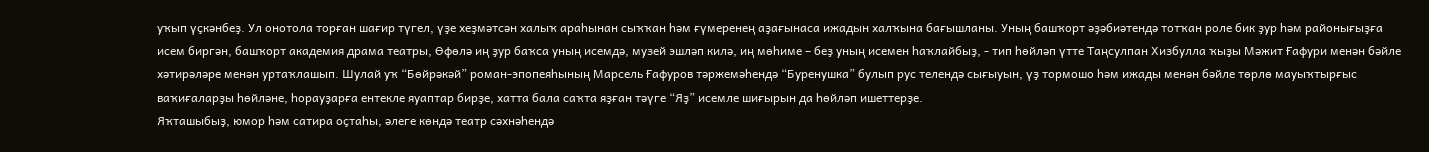уҡып үҫкәнбеҙ. Ул онотола торған шағир түгел, үҙе хеҙмәтсән халыҡ араһынан сыҡҡан һәм ғүмеренең аҙағынаса ижадын халҡына бағышланы. Уның башҡорт әҙәбиәтендә тотҡан роле бик ҙур һәм районығыҙға исем биргән, башҡорт академия драма театры, Өфөлә иң ҙур баҡса уның исемдә, музей эшләп килә, иң мөһиме – беҙ уның исемен һаҡлайбыҙ, - тип һөйләп үтте Таңсулпан Хизбулла ҡыҙы Мәжит Ғафури менән бәйле хәтирәләре менән уртаҡлашып. Шулай уҡ “Бөйрәкәй” роман-эпопеяһының Марсель Ғафуров тәржемәһендә “Буренушка” булып рус телендә сығыуын, үҙ тормошо һәм ижады менән бәйле төрлө мауыҡтырғыс ваҡиғаларҙы һөйләне, һорауҙарға ентекле яуаптар бирҙе, хатта бала саҡта яҙған тәүге “Яҙ” исемле шиғырын да һөйләп ишеттерҙе.
Яҡташыбыҙ, юмор һәм сатира оҫтаһы, әлеге көндә театр сәхнәһендә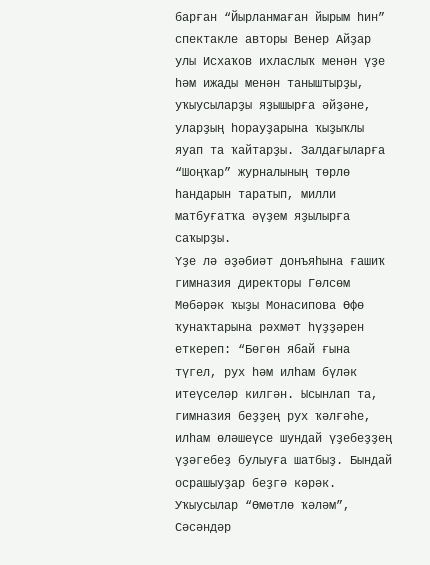барған “Йырланмаған йырым һин” спектакле авторы Венер Айҙар улы Исхаҡов ихласлыҡ менән үҙе һәм ижады менән таныштырҙы, уҡыусыларҙы яҙышырға әйҙәне, уларҙың һорауҙарына ҡыҙыҡлы яуап та ҡайтарҙы. Залдағыларға “Шоңҡар” журналының төрлө һандарын таратып, милли матбуғатҡа әүҙем яҙылырға саҡырҙы.
Үҙе лә әҙәбиәт донъяһына ғашиҡ гимназия директоры Гөлсөм Мөбәрәк ҡыҙы Монасипова Өфө ҡунаҡтарына рәхмәт һүҙҙәрен еткереп: “Бөгөн ябай ғына түгел, рух һәм илһам бүләк итеүселәр килгән. Ысынлап та, гимназия беҙҙең рух ҡәлғәһе, илһам өләшеүсе шундай үҙебеҙҙең үҙәгебеҙ булыуға шатбыҙ. Бындай осрашыуҙар беҙгә кәрәк. Уҡыусылар “Өмөтлө ҡәләм”, Сәсәндәр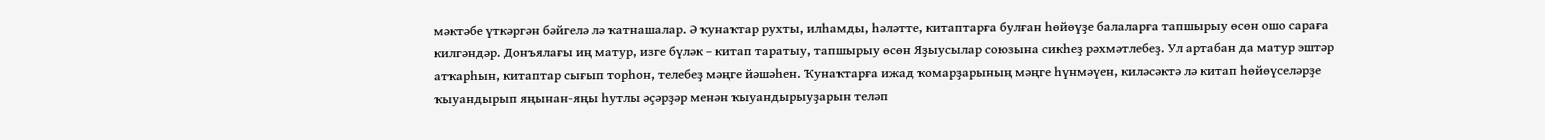мәктәбе үткәргән бәйгелә лә ҡатнашалар. Ә ҡунаҡтар рухты, илһамды, һәләтте, китаптарға булған һөйөүҙе балаларға тапшырыу өсөн ошо сараға килгәндәр. Донъялағы иң матур, изге бүләк – китап таратыу, тапшырыу өсөн Яҙыусылар союзына сикһеҙ рәхмәтлебеҙ. Ул артабан да матур эштәр атҡарһын, китаптар сығып торһон, телебеҙ мәңге йәшәһен. Ҡунаҡтарға ижад ҡомарҙарының мәңге һүнмәүен, киләсәктә лә китап һөйөүселәрҙе ҡыуандырып яңынан-яңы һутлы әҫәрҙәр менән ҡыуандырыуҙарын теләп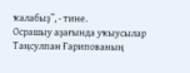ҡалабыҙ”, - тине.
Осрашыу аҙағында уҡыусылар Таңсулпан Ғарипованың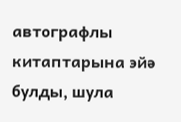автографлы китаптарына эйә булды, шула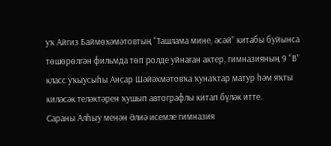уҡ Айгиз Баймөхәмәтовтың “Ташлама мине, әсәй” китабы буйынса төшөрөлгән фильмда төп ролде уйнаған актер, гимназияның 9 “В” класс уҡыусыһы Ансар Шәйәхмәтовҡа ҡунаҡтар матур һәм яҡты киләсәк теләктәрен ҡушып автографлы китап бүләк итте.
Сараны Алһыу менән Әлиә исемле гимназия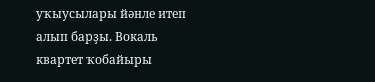уҡыусылары йәнле итеп алып барҙы. Вокаль квартет ҡобайыры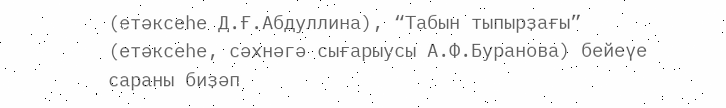(етәксеһе Д.Ғ.Абдуллина), “Табын тыпырҙағы” (етәксеһе, сәхнәгә сығарыусы А.Ф.Буранова) бейеүе сараны биҙәп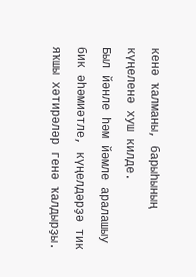кенә ҡалманы, барыһының күңеленә хуш килде.
Был йәнле һәм йәмле аралашыу бик әһәмиәтле, күңелдәрҙә тик яҡшы хәтирәләр генә ҡалдырҙы.